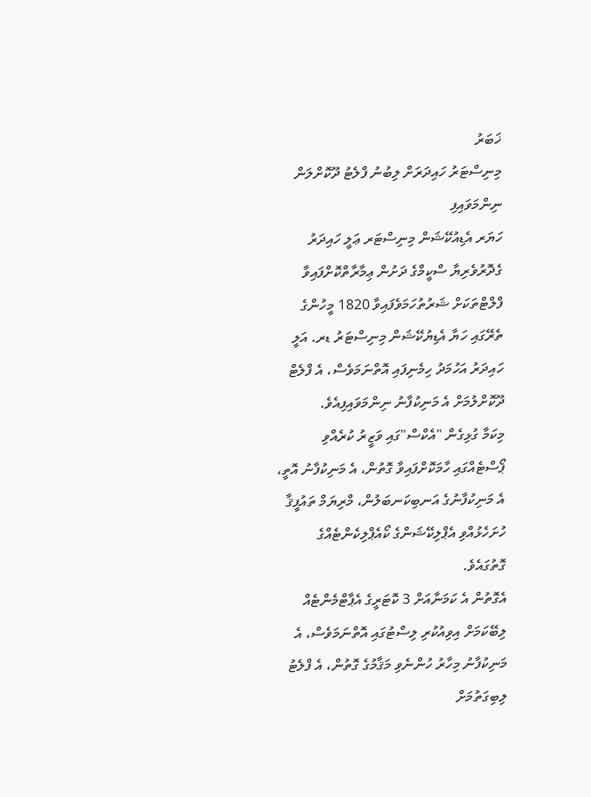ޚަބަރު
މިނިސްޓަރު ހައިދަރަށް ލިބުނު ފްލެޓު ދޫކޮށްލަން ނިންމަވައިފި
ހަޔަރ އެޑިއުކޭޝަން މިނިސްޓަރ ޢަލީ ހައިދަރު
ގެދޮރުވެރިޔާ ސްކީމްގެ ދަށުން ޢިމާރާތްކޮށްފައިވާ ފްލްޓްތަކަށް ޝަރުތުހަމަވެފައިވާ 1820 މީހުންގެ ތެރޭގައި ހަޔާ އެޑިޔުކޭޝަން މިނިސްޓަރު ޑރ. އަލީ ހައިދަރު އަހުމަދު ހިމެނިފައި އޮތްނަމަވެސް، އެ ފްލެޓް ދޫކޮށްލުމަށް އެ މަނިކުފާނު ނިންމަވައިފިއެވެ.
މިކަމާ ގުޅިގެން "އެކްސް"ގައި ވަޒީރު ކުރެއްވި ޕޯސްޓެއްގައި ހާމަކޮށްފައިވާ ގޮތުން، އެ މަނިކުފާނު އޮތީ، އެ މަނިކުފާނުގެ އަނބިކަނބަލުން، މްރިޔަމް ތައުފީޤާ ހުށަހެޅުއްވި އެޕްލިކޭޝަންގެ ކޯއެޕްލިކެންޓެއްގެ ގޮތުގައެވެ.
އެގޮތުން އެ ކަމަނާއަށް 3 ކޮޓަރީގެ އެޕާޓްމެންޓެއް ލިބޭކަމަށް އިވިއުކުރި ލިސްޓުގައި އޮތްނަމަވެސް، އެ މަނިކުފާނު މިހާރު ހުންނެވި މަޤާމުގެ ގޮތުން، އެ ފްލެޓު ލިބިގަތުމަށް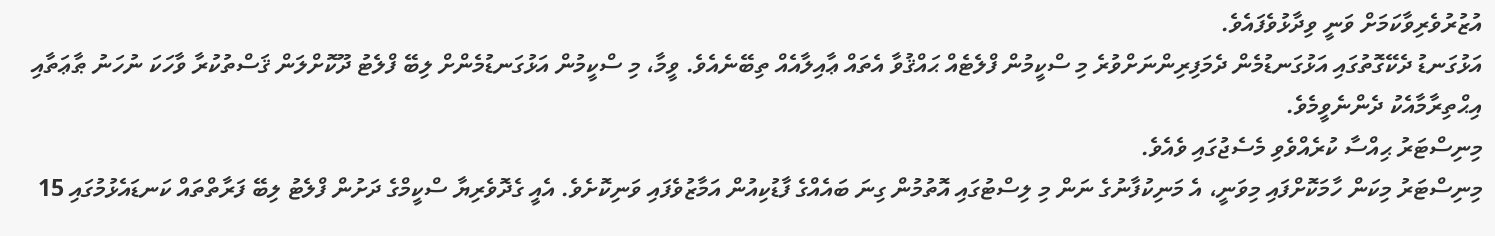އުޒުރުވެރިވާކަމަށް ވަނީ ވިދާޅުވެފައެވެ.
އަޅުގަނޑު ދެކޭގޮތުގައި އަޅުގަނޑުމެން ދެމަފިރިންނަށްވުރެ މި ސްކީމުން ފްލެޓެއް ޙައްޤުވާ އެތައް ޢާއިލާއެއް ތިބޭނެއެވެ. ވީމާ، މި ސްކީމުން އަޅުގަނޑުމެންށް ލިބޭ ފްލެޓު ދޫކޮށްލަން ޤަސްތުކުރާ ވާހަކަ ނުހަނު ޠާޢަތާއި އިޙްތިރާމާއެކު ދެންނެވީމެވެ.
މިނިސްޓަރު ޙިއްސާ ކުރެއްވެވި މެސެޖުގައި ވެއެވެ.
މިނިސްޓަރު މިކަން ހާމަކޮށްފައި މިވަނީ، އެ މަނިކުފާނުގެ ނަން މި ލިސްޓުގައި އޮތުމުން ގިނަ ބައެއްގެ ފާޑުކިއުން އަމާޒުވެފައި ވަނިކޮށެވެ. އެއީ ގެދޮވެރިޔާ ސްކީމްގެ ދަށުން ފްލެޓު ލިބޭ ފަރާތްތައް ކަނޑައެޅުމުގައި 15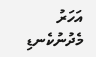އަހަރު މެދުނުކެނޑި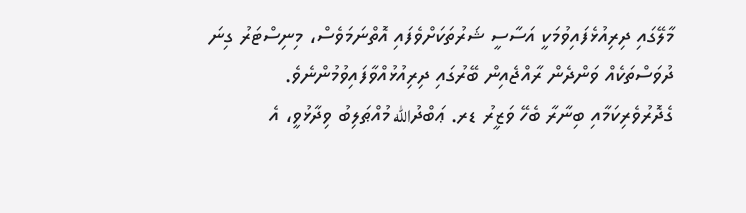މާލޭގައި ދިރިއުޅެފައިވުމަކީ އަސާސީ ޝަރުތަކަށްވެފައި އޮތްނަމަވެސް، މިނިސްޓަރު ގިނަ ދުވަސްތަކެއް ވަންދެން ރާއްޖެއިން ބޭރުގައި ދިރިއުޅުއްވާފައިވުމުންނެވެ.
ގެދޮރުވެރިކަމާއި ބިނާރާ ބެހޭ ވަޒީރު ޑރ. ޢަބްދުالله މުއްޠަލިބު ވިދާޅުވީ، އެ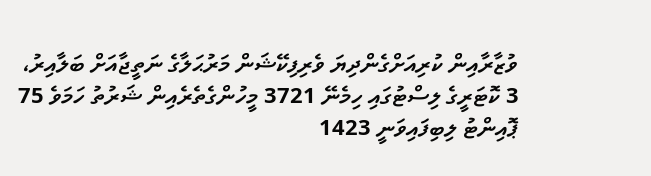ވުޒާރާއިން ކުރިއަށްގެންދިޔަ ވެރިފިކޭޝަން މަރުޙަލާގެ ނަތީޖާއަށް ބަލާއިރު، 3 ކޮޓަރީގެ ލިސްޓުގައި ހިމެނޭ 3721 މީހުންގެތެރެއިން ޝަރުތު ހަމަވެ 75 ޕޮއިންޓު ލިބިފައިވަނީ 1423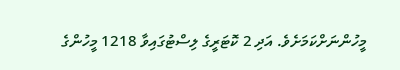މީހުންނަށްކަމަށެވެ. އަދި 2 ކޮޓަރީގެ ލިސްޓުގައިވާ 1218 މީހުންގެ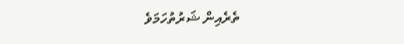ތެރެއިން ޝަރުތުހަމަވެ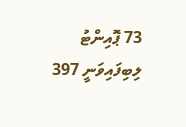73 ޕޮއިންޓު ލިބިފައިވަނީ 397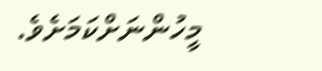މީހުންނަށްކަމަށެވެ.